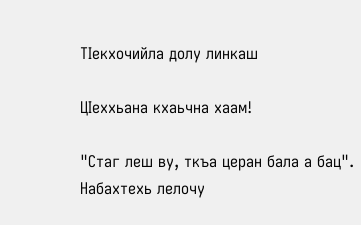ТIекхочийла долу линкаш

ЦIеххьана кхаьчна хаам!

"Стаг леш ву, ткъа церан бала а бац". Набахтехь лелочу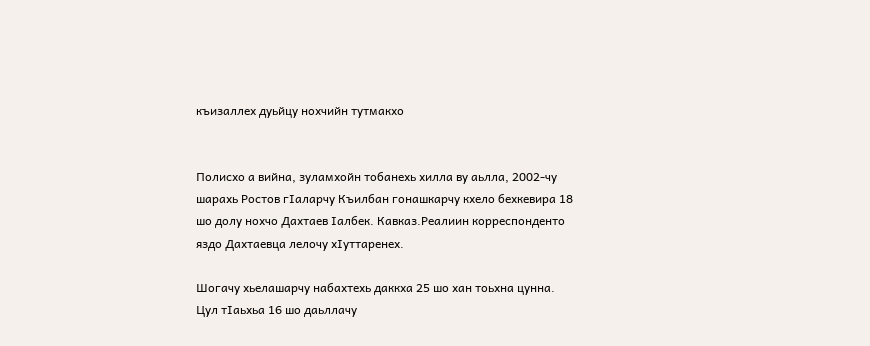къизаллех дуьйцу нохчийн тутмакхо


Полисхо а вийна, зуламхойн тобанехь хилла ву аьлла, 2002-чу
шарахь Ростов гIаларчу Къилбан гонашкарчу кхело бехкевира 18
шо долу нохчо Дахтаев Iалбек. Кавказ.Реалиин корреспонденто яздо Дахтаевца лелочу хIуттаренех.

Шогачу хьелашарчу набахтехь даккха 25 шо хан тоьхна цунна.
Цул тIаьхьа 16 шо даьллачу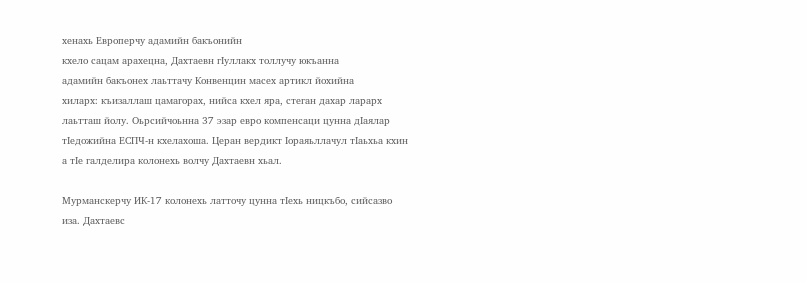хенахь Европерчу адамийн бакъонийн
кхело сацам арахецна, Дахтаевн гIуллакх толлучу юкъанна
адамийн бакъонех лаьттачу Конвенцин масех артикл йохийна
хиларх: къизаллаш цамагорах, нийса кхел яра, стеган дахар ларарх лаьтташ йолу. Оьрсийчоьнна 37 эзар евро компенсаци цунна дIаялар тIедожийна ЕСПЧ-н кхелахоша. Церан вердикт Iораяьллачул тIаьхьа кхин а тIе галделира колонехь волчу Дахтаевн хьал.

Мурманскерчу ИК-17 колонехь латточу цунна тIехь ницкъбо, сийсазво иза. Дахтаевс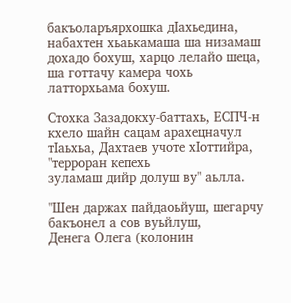бакъоларъярхошка дIахьедина, набахтен хьаькамаша ша низамаш дохадо бохуш, харцо лелайо шеца, ша готтачу камера чохь латторхьама бохуш.

Стохка Зазадокху-баттахь, ЕСПЧ-н кхело шайн сацам арахецначул тIаьхьа, Дахтаев учоте хIоттийра, "терроран кепехь
зуламаш дийр долуш ву" аьлла.

"Шен даржах пайдаоьйуш, шегарчу бакъонел а сов вуьйлуш,
Денега Олега (колонин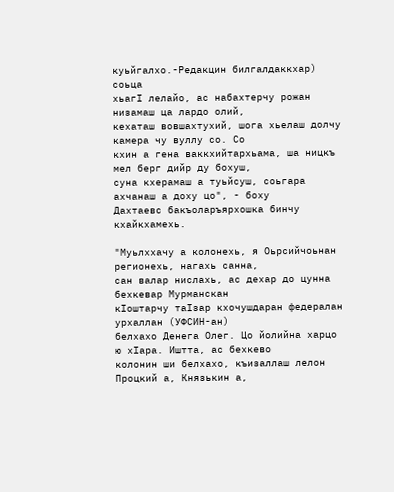куьйгалхо.-Редакцин билгалдаккхар) соьца
хьагI лелайо, ас набахтерчу рожан низамаш ца лардо олий,
кехаташ вовшахтухий, шога хьелаш долчу камера чу вуллу со. Со
кхин а гена ваккхийтархьама, ша ницкъ мел берг дийр ду бохуш,
суна кхерамаш а туьйсуш, соьгара ахчанаш а доху цо", - боху
Дахтаевс бакъоларъярхошка бинчу кхайкхамехь.

"Муьлххачу а колонехь, я Оьрсийчоьнан регионехь, нагахь санна,
сан валар нислахь, ас дехар до цунна бехкевар Мурманскан
кIоштарчу таIзар кхочушдаран федералан урхаллан (УФСИН-ан)
белхахо Денега Олег. Цо йолийна харцо ю хIара. Иштта, ас бехкево
колонин ши белхахо, къизаллаш лелон Процкий а, Князькин а,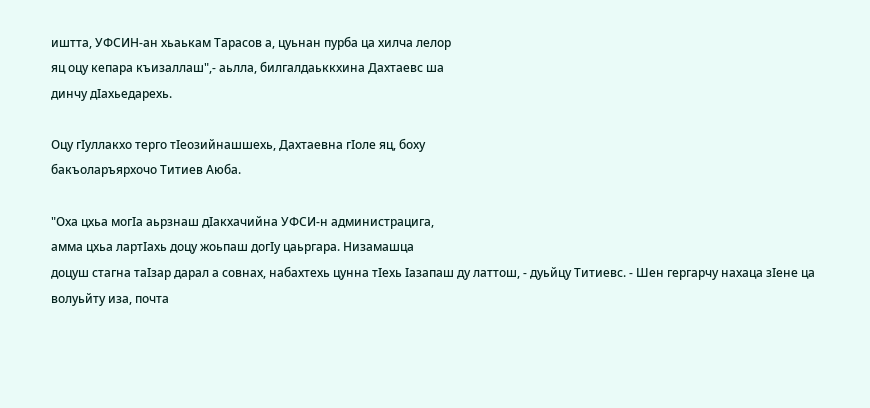иштта, УФСИН-ан хьаькам Тарасов а, цуьнан пурба ца хилча лелор
яц оцу кепара къизаллаш",- аьлла, билгалдаьккхина Дахтаевс ша
динчу дIахьедарехь.

Оцу гIуллакхо терго тIеозийнашшехь, Дахтаевна гIоле яц, боху
бакъоларъярхочо Титиев Аюба.

"Оха цхьа могIа аьрзнаш дIакхачийна УФСИ-н администрацига,
амма цхьа лартIахь доцу жоьпаш догIу цаьргара. Низамашца
доцуш стагна таIзар дарал а совнах, набахтехь цунна тIехь Iазапаш ду латтош, - дуьйцу Титиевс. - Шен гергарчу нахаца зIене ца
волуьйту иза, почта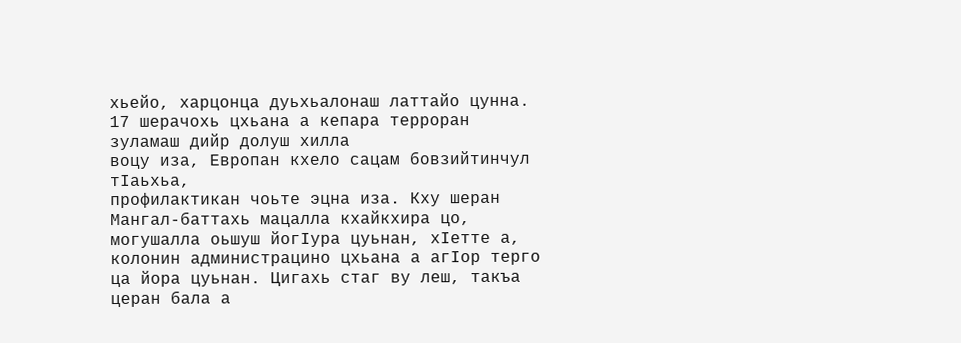хьейо, харцонца дуьхьалонаш латтайо цунна.
17 шерачохь цхьана а кепара терроран зуламаш дийр долуш хилла
воцу иза, Европан кхело сацам бовзийтинчул тIаьхьа,
профилактикан чоьте эцна иза. Кху шеран Мангал-баттахь мацалла кхайкхира цо, могушалла оьшуш йогIура цуьнан, хIетте а, колонин администрацино цхьана а агIор терго ца йора цуьнан. Цигахь стаг ву леш, такъа церан бала а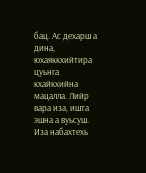бац. Ас дехарш а дина, юхаяккхийтира цуьнга кхайкхийна мацалла. Лийр вара иза, ишта эшна а вуьсуш. Иза набахтехь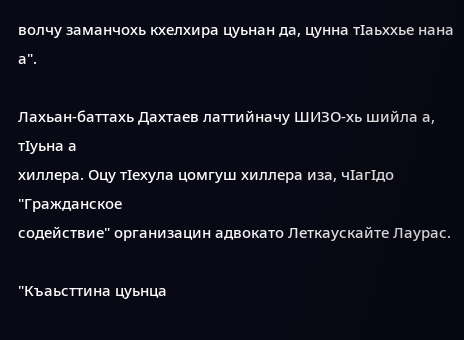волчу заманчохь кхелхира цуьнан да, цунна тIаьххье нана а".

Лахьан-баттахь Дахтаев латтийначу ШИЗО-хь шийла а, тIуьна а
хиллера. Оцу тIехула цомгуш хиллера иза, чIагIдо "Гражданское
содействие" организацин адвокато Леткаускайте Лаурас.

"Къаьсттина цуьнца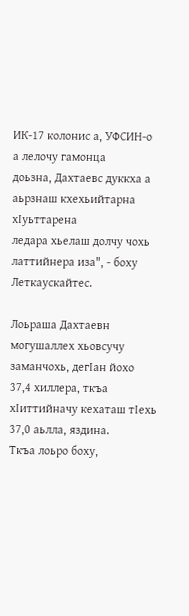ИК-17 колонис а, УФСИН-о а лелочу гамонца
доьзна, Дахтаевс дуккха а аьрзнаш кхехьийтарна хIуьттарена
ледара хьелаш долчу чохь латтийнера иза", - боху Леткаускайтес.

Лоьраша Дахтаевн могушаллех хьовсучу заманчохь, дегIан йохо
37,4 хиллера, ткъа хIиттийначу кехаташ тIехь 37,0 аьлла, яздина.
Ткъа лоьро боху,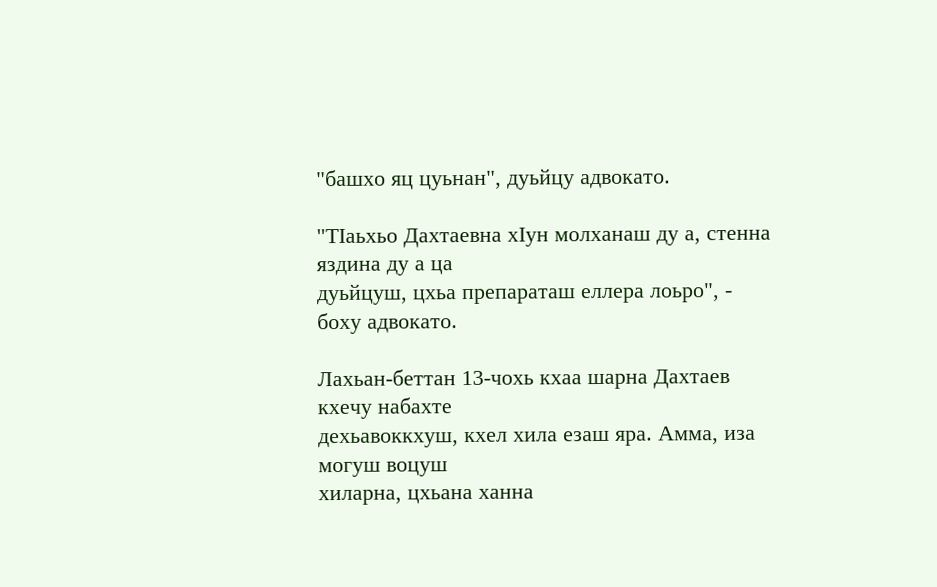"башхо яц цуьнан", дуьйцу адвокато.

"ТIаьхьо Дахтаевна хIун молханаш ду а, стенна яздина ду а ца
дуьйцуш, цхьа препараташ еллера лоьро", - боху адвокато.

Лахьан-беттан 13-чохь кхаа шарна Дахтаев кхечу набахте
дехьавоккхуш, кхел хила езаш яра. Амма, иза могуш воцуш
хиларна, цхьана ханна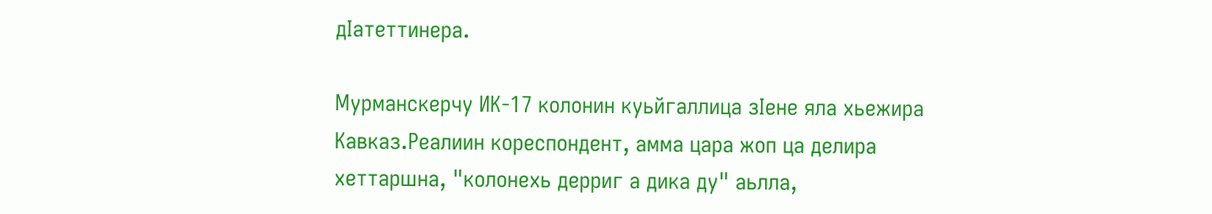дIатеттинера.

Мурманскерчу ИК-17 колонин куьйгаллица зIене яла хьежира
Кавказ.Реалиин кореспондент, амма цара жоп ца делира
хеттаршна, "колонехь дерриг а дика ду" аьлла,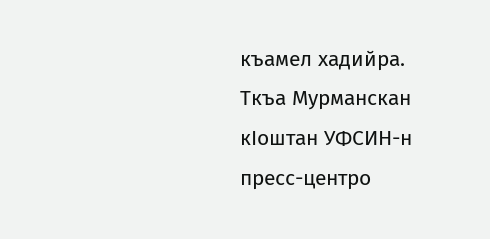къамел хадийра.
Ткъа Мурманскан кIоштан УФСИН-н пресс-центро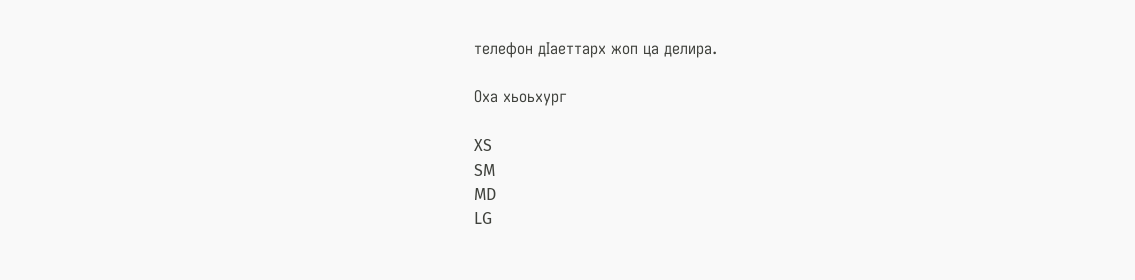телефон дIаеттарх жоп ца делира.

Оха хьоьхург

XS
SM
MD
LG